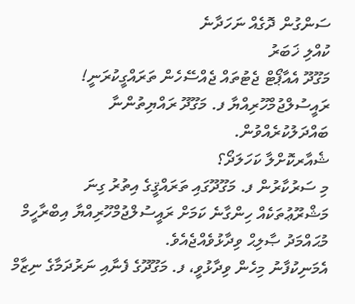ސަންގުން ދޮގެއް ނަހަދާނެ
ކުއްލި ޚަބަރު
މަގޫދޫ އެއާޕޯޓް ޖެޓުތައް ޖެއްސޭހެން ތަރައްގީކުރަނީ!
ރައީސުލްޖުމްހޫރިއްޔާ ފ. މަގޫދޫ ރައްޔިތުންނާ ބައްދަލުކުރެއްވުން.
ޝެއާރކޮށްލާ ކަހަލަދޯ؟
މި ސަރުކާރުން ފ. މަގޫދޫގައި ތަރައްޤީގެ އިތުރު ގިނަ މަޝްރޫޢުތަކެއް ހިންގާނެ ކަމަށް ރައީސުލްޖުމްހޫރިއްޔާ އިބްރާހީމް މުޙައްމަދު ޞާލިޙް ވިދާޅުވެއްޖެއެވެ.
އެމަނިކުފާނު މިހެން ވިދާޅުވީ، ފ. މަގޫދޫގެ ފެނާއި ނަރުދަމާގެ ނިޒާމް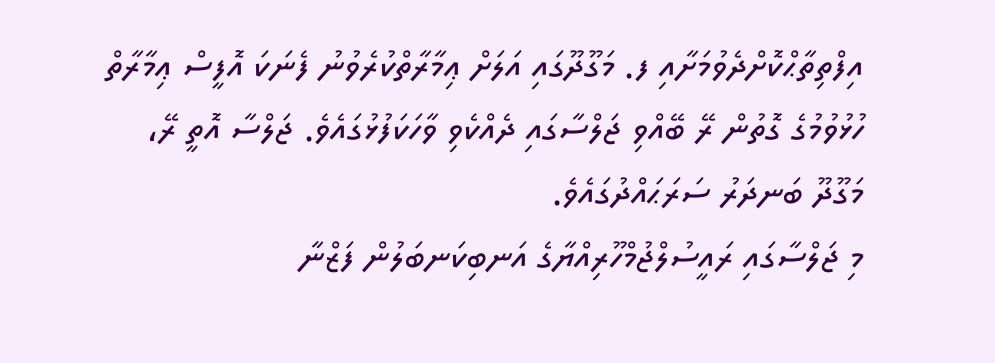އިފްތިތާޙްކޮށްދެވުމަށާއި ފ. މަގޫދޫގައި އަލަށް ޢިމާރާތްކުރެވުނު ފެނަކަ އޮފީސް ޢިމާރާތް ހުޅުވުމުގެ ގޮތުން ރޭ ބޭއްވި ޖަލްސާގައި ދެއްކެވި ވާހަކަފުޅުގައެވެ. ޖަލްސާ އޮތީ ރޭ، މަގޫދޫ ބަނދަރު ސަރަޙައްދުގައެވެ.
މި ޖަލްސާގައި ރައީސުލްޖުމްހޫރިއްޔާގެ އަނބިކަނބަލުން ފަޒްނާ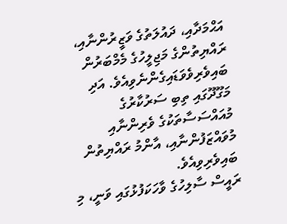އަޙްމަދާއި، ދައުލަތުގެ ވަޒީރުންނާއި، ރައްޔިތުންގެ މަޖިލީހުގެ މެމްބަރުން ބައިވެރިވެވަޑައިގެންނެވިއެވެ. އަދި މަގޫދޫގައި ތިބި ސަރުކާރުގެ މުއައްސަސާތަކުގެ ވެރިންނާއި މުވައްޒަފުންނާއި، އާންމު ރައްޔިތުން ބައިވެރިވިއެވެ.
ރައީސް ސާލިހުގެ ވާހަކަފުޅުގައި ވަނީ، މި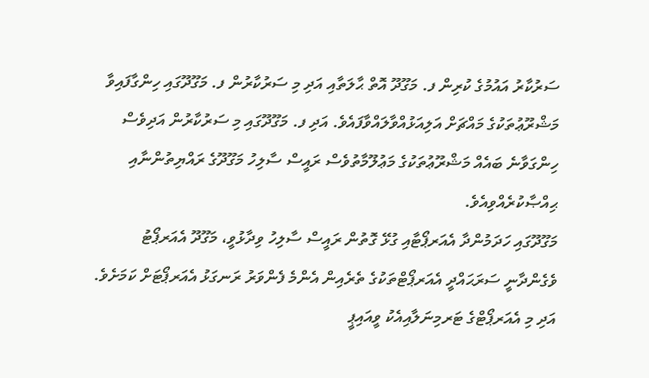ސަރުކާރު އައުމުގެ ކުރިން ފ. މަގޫދޫ އޮތް ޙާލަތާއި އަދި މި ސަރުކާރުން ފ. މަގޫދޫގައި ހިންގާފައިވާ މަޝްރޫޢުތަކުގެ މައްޗަށް އަލިއަޅުއްވާލައްވާފައެވެ. އަދި ފ. މަގޫދޫގައި މި ސަރުކާރުން އަދިވެސް ހިންގަވާނެ ބައެއް މަޝްރޫޢުތަކުގެ މަޢުލޫމާތުވެސް ރައީސް ސާލިހު މަގޫދޫގެ ރައްޔިތުންނާއި ޙިއްޞާކުރެއްވިއެވެ.
މަގޫދޫގައި ހަދަމުންދާ އެއަރޕޯޓާއި ގުޅޭ ގޮތުން ރައީސް ސާލިހު ވިދާޅުވީ، މަގޫދޫ އެއަރޕޯޓު ވެގެންދާނީ ސަރަޙައްދީ އެއަރޕޯޓްތަކުގެ ތެރެއިން އެންމެ ފެންވަރު ރަނގަޅު އެއަރޕޯޓަށް ކަމަށެވެ. އަދި މި އެއަރޕޯޓްގެ ޓަރމިނަލާއިއެކު ވީއައިޕީ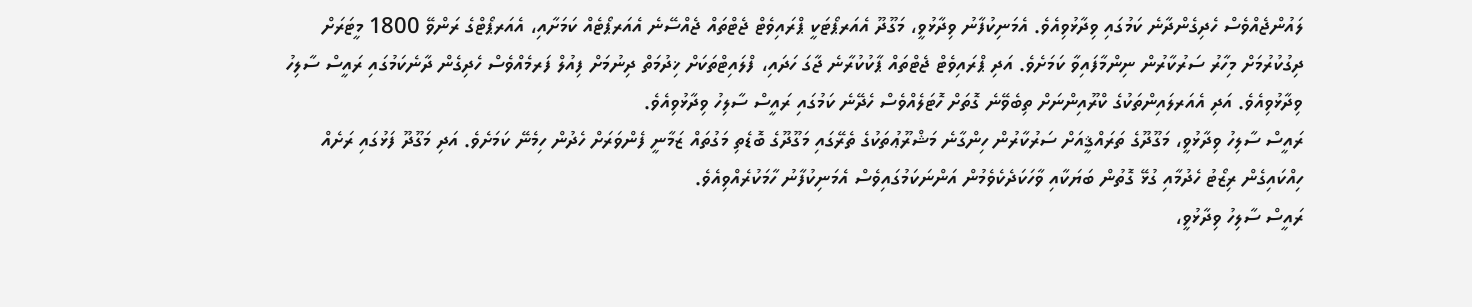ލައުންޖެއްވެސް ހެދިގެންދާނެ ކަމުގައި ވިދާޅުވިއެވެ. އެމަނިކުފާނު ވިދާޅުވީ، މަގޫދޫ އެއަރޕޯޓަކީ ޕްރައިވެޓް ޖެޓްތައް ޖެއްސޭނެ އެއަރޕޯޓެއް ކަމަށާއި، އެއަރޕޯޓްގެ ރަންވޭ 1800 މީޓަރަށް ދިގުކުރުމަށް މިހާރު ސަރުކާރުން ނިންމާފައިވާ ކަމަށެވެ. އަދި ޕްރައިވެޓް ޖެޓްތައް ޕާކުކުރާނެ ޖާގަ ހަދައި، ފްލައިޓްތަކަށް ޚިދުމަތް ދިނުމަށް ފިއުލް ފަރމެއްވެސް ހެދިގެން ދާނެކަމުގައި ރައީސް ސާލިހު ވިދާޅުވިއެވެ. އަދި އެއަރލައިންތަކުގެ ކްރޫއިންނަށް ތިބެވޭނެ ގޮތަށް ހޮޓަލެއްވެސް ހެދޭނެ ކަމުގައި ރައީސް ސާލިހު ވިދާޅުވިއެވެ.
ރައީސް ސާލިހު ވިދާޅުވީ، މަގޫދޫގެ ތަރައްޤީއަށް ސަރުކާރުން ހިންގާނެ މަޝްރޫޢުތަކުގެ ތެރޭގައި މަގޫދޫގެ ބޮޑެތި މަގުތައް ޒަމާނީ ފެންވަރަށް ހެދުން ހިމެނޭ ކަމަށެވެ. އަދި މަގޫދޫ ފަޅުގައި ރަށެއް ހިއްކައިގެން ރިޒޯޓު ހެދުމާއި ގުޅޭ ގޮތުން ބަޔަކާއި ވާހަކަދެކެވެމުން އަންނަކަމުގައިވެސް އެމަނިކުފާނު ހާމަކުރެއްވިއެވެ.
ރައީސް ސާލިހު ވިދާޅުވީ،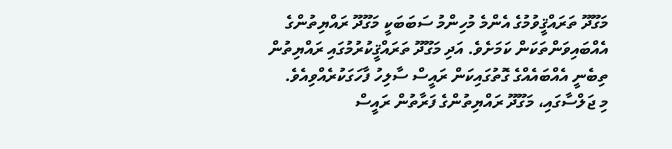މަގޫދޫ ތަރައްޤީވުމުގެ އެންމެ މުހިންމު ސަބަބަކީ މަގޫދޫ ރައްޔިތުންގެ އެއްބައިވަންތަކަން ކަމަށެވެ. އަދި މަގޫދޫ ތަރައްޤީކުރުމުގައި ރައްޔިތުން ތިބެނީ އެއްބައެއްގެ ގޮތުގައިކަން ރައީސް ސާލިހު ފާހަގަކުރެއްވިއެވެ.
މި ޖަލްސާގައި، މަގޫދޫ ރައްޔިތުންގެ ފަރާތުން ރައީސް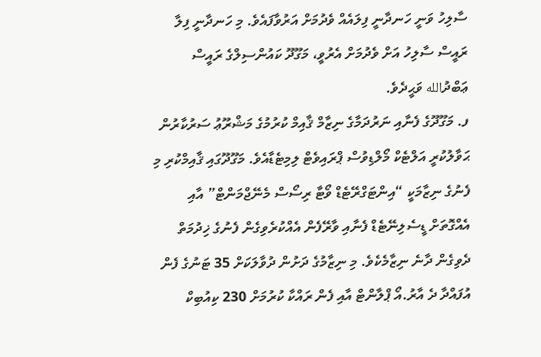ސާލިހު ވަނީ ހަނދާނީ ފިލައެއް ވެދުމަށް އަރުވާފައެވެ. މި ހަނދާނީ ފިލާ ރައީސް ސާލިހު އަށް ވެދުމަށް އެރުވީ، މަގޫދޫ ކައުންސިލްގެ ރައީސް ޢަބްދުالله ވަޙީދެވެ.
ފ. މަގޫދޫގެ ފެނާއި ނަރުދަމާގެ ނިޒާމް ޤާއިމް ކުރުމުގެ މަޝްރޫޢު ސަރުކާރުން ޙަވާލުކުރީ އަލްޓެކް މޯލްޑިވުސް ޕްރައިވެޓް ލިމިޓެޑާއެވެ. މަގޫދޫގައި ޤާއިމްކުރި މި ފެނުގެ ނިޒާމަކީ “އިންޓަގްރޭޓެޑް ވޯޓާ ރިސޯސް މެނޭޖްމަންޓް” އާއި އެއްގޮތަށް ޑީސެލިނޭޓެޑް ފެނާއި ވާރޭފެން އެއްކުރެވިގެން ފެނުގެ ޚިދުމަތް ދެވިގެން ދާނެ ނިޒާމެކެވެ. މި ނިޒާމުގެ ދަށުން ދުވާލަކަށް 35 ޓަނުގެ ފެން އުފައްދާ ދެ އާރު.އޯ ޕްލާންޓް އާއި ފެން ރައްކާ ކުރުމަށް 230 ކިއުބިކް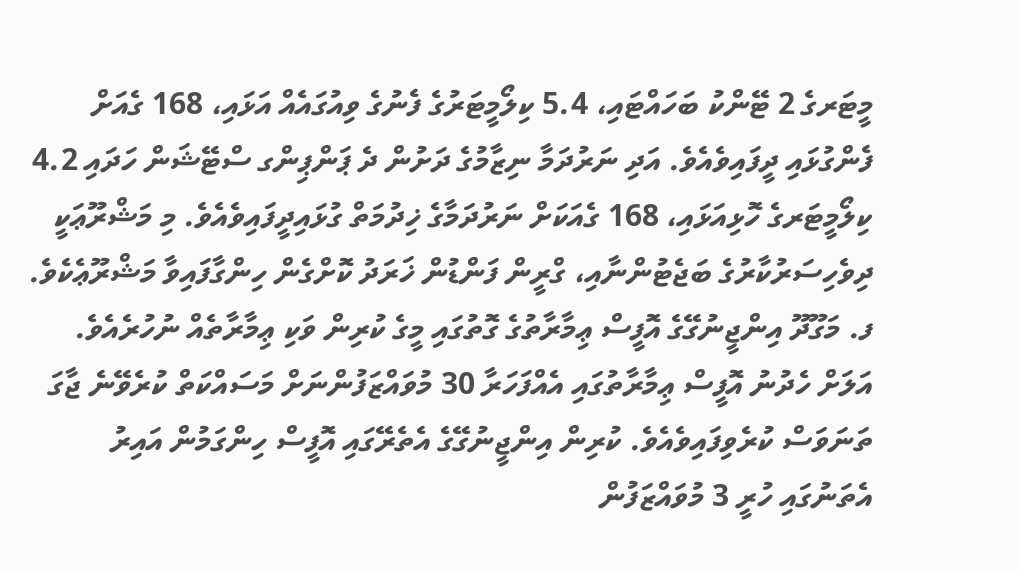މީޓަރގެ 2 ޓޭންކު ބަހައްޓައި، 5.4 ކިލޯމީޓަރުގެ ފެނުގެ ވިއުގައެއް އަޅައި، 168 ގެއަށް ފެންގުޅައި ދީފައިވެއެވެ. އަދި ނަރުދަމާ ނިޒާމުގެ ދަށުން ދެ ޕަންޕިންގ ސްޓޭޝަން ހަދައި 4.2 ކިލޯމީޓަރގެ ހޮޅިއަޅައި، 168 ގެއަކަށް ނަރުދަމާގެ ޚިދުމަތް ގުޅައިދީފައިވެއެވެ. މި މަޝްރޫޢަކީ ދިވެހިސަރުކާރުގެ ބަޖެޓުންނާއި، ގްރީން ފަންޑުން ޚަރަދު ކޮށްގެން ހިންގާފައިވާ މަޝްރޫޢެކެވެ.
ފ. މަގޫދޫ އިންޖީނުގޭގެ އޮފީސް ޢިމާރާތުގެ ގޮތުގައި މީގެ ކުރިން ވަކި ޢިމާރާތެއް ނުހުރެއެވެ. އަލަށް ހެދުނު އޮފީސް ޢިމާރާތުގައި އެއްފަހަރާ 30 މުވައްޒަފުންނަށް މަސައްކަތް ކުރެވޭނެ ޖާގަ ތަނަވަސް ކުރެވިފައިވެއެވެ. ކުރިން އިންޖީނުގޭގެ އެތެރޭގައި އޮފީސް ހިންގަމުން އައިރު އެތަނުގައި ހުރީ 3 މުވައްޒަފުން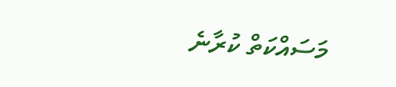މަސައްކަތް ކުރާނެ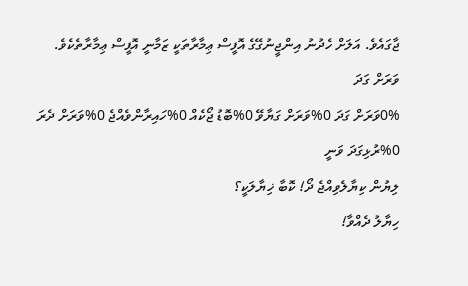ޖާގައެވެ. އަލަށް ހެދުނު އިންޖީނުގޭގެ އޮފީސް ޢިމާރާތަކީ ޒަމާނީ އޮފީސް ޢިމާރާތެކެވެ.
ވަރަށް ގަދަ
0%ވަރަށް ގަދަ 0%ވަރަށް ގަޔާވޭ 0%ބޮޑު ޖޯކެއް 0%ހައިރާންވެއްޖެ 0%ވަރަށް ދެރަ 0%ރުޅިގަދަ ވަނީ
ލިޔުން ކިޔާލެވިއްޖެ ދޯ! ކޮބާ ޚިޔާލަކީ؟
ހިޔާލު ދެއްވާ!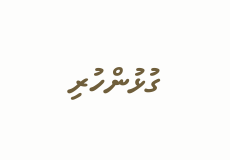ގުޅުންހުރި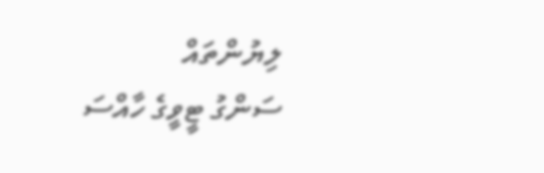ލިޔުންތައް
ސަންގު ޓީވީގެ ހާއްސަ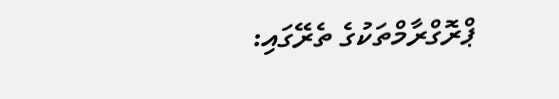ޕްރޮގްރާމްތަކުގެ ތެރޭގައި: